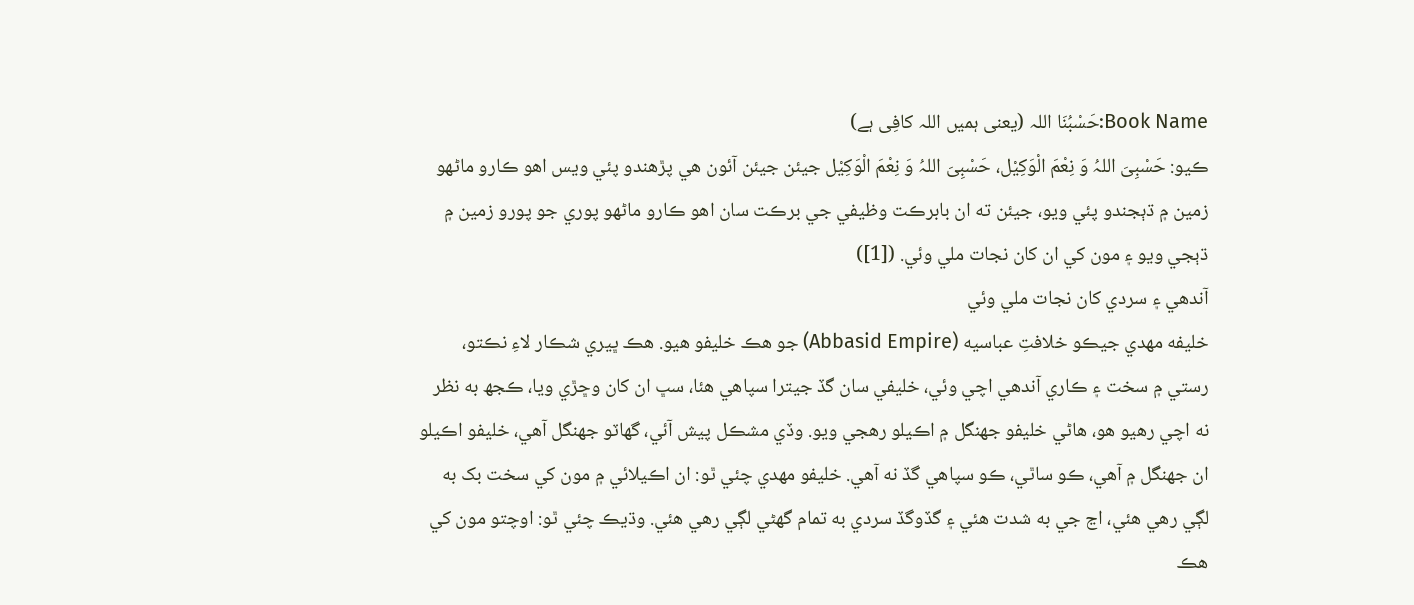Book Name:حَسْبُنَا اللہ (یعنی ہمیں اللہ کافِی ہے)
ڪيو: حَسْبِیَ اللہُ وَ نِعْمَ الْوَکِیْل، حَسْبِیَ اللہُ وَ نِعْمَ الْوَکِیْل جيئن جيئن آئون هي پڙهندو پئي ويس اهو ڪارو ماڻهو زمين ۾ ڌٻجندو پئي ويو، جيئن ته ان بابرڪت وظيفي جي برڪت سان اهو ڪارو ماڻهو پوري جو پورو زمين ۾ ڌٻجي ويو ۽ مون کي ان کان نجات ملي وئي. ([1])
آندهي ۽ سردي کان نجات ملي وئي
خليفه مهدي جيڪو خلافتِ عباسيه (Abbasid Empire) جو هڪ خليفو هيو. هڪ ڀيري شڪار لاءِ نڪتو، رستي ۾ سخت ۽ ڪاري آندهي اچي وئي، خليفي سان گڏ جيترا سپاهي هئا، سڀ ان کان وڇڙي ويا، ڪجھ به نظر نه اچي رهيو هو، هاڻي خليفو جهنگل ۾ اڪيلو رهجي ويو. وڏي مشڪل پيش آئي، گهاٽو جهنگل آهي، خليفو اڪيلو ان جهنگل ۾ آهي، ڪو ساٿي، ڪو سپاهي گڏ نه آهي. خليفو مهدي چئي ٿو: ان اڪيلائي ۾ مون کي سخت بک به لڳي رهي هئي، اڃ جي به شدت هئي ۽ گڏوگڏ سردي به تمام گهڻي لڳي رهي هئي. وڌيڪ چئي ٿو: اوچتو مون کي هڪ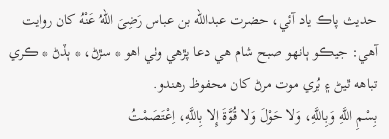حديث پاڪ ياد آئي، حضرت عبدالله بن عباس رَضِىَ اللهُ عَنْهُ کان روايت آهي: جيڪو ٻانهو صبح شام هي دعا پڙهي وٺي اهو * سڙڻ، * ٻڏڻ * ڪري تباهه ٿيڻ ۽ بُري موت مرڻ کان محفوظ رهندو.
بِسْمِ اللَّهِ وَبِاللَّهِ، وَلا حَوْلَ وَلا قُوَّةَ إِلا بِاللَّهِ، اِعْتَصَمْتُ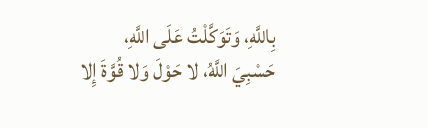بِاللَّهِ، وَتَوَكَّلْتُ عَلَى اللَّهِ، حَسْبِيَ اللَّهُ، لا حَوْلَ وَلا قُوَّةَ إِلا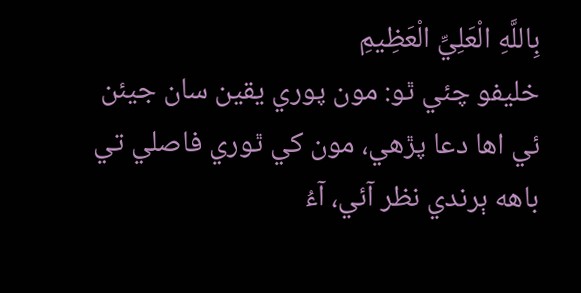بِاللَّهِ الْعَلِيِّ الْعَظِيمِ
خليفو چئي ٿو: مون پوري يقين سان جيئن ئي اها دعا پڙهي، مون کي ٿوري فاصلي تي باهه ٻرندي نظر آئي، آءُ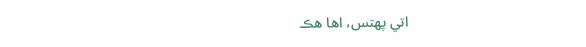اتي پهتس، اها هڪ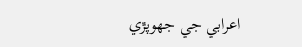اعرابي جي جهوپڙي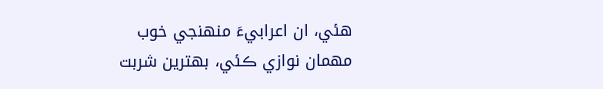هئي، ان اعرابيءَ منهنجي خوب مهمان نوازي ڪئي، بهترين شربت